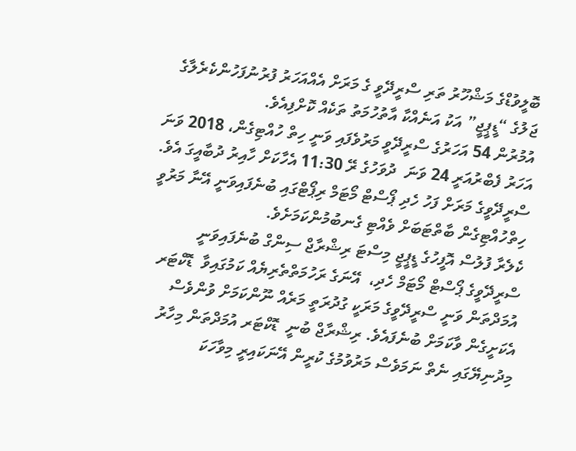ބޮލީވުޑްގެ މަޝްހޫރު ތަރި ސްރީދޭވީ ގެ މަރަށް އެއްއަހަރު ފުރުނުފަހުންކެރެލާގެ ޖަލުގެ “ޑީޕީޖީ” އަކު އަނެއްކާ އާތުހުމަތު ތަކެއް ކޮށްފިއެވެ.
އުމުރުން 54 އަހަރުގެ ސްރީދޭވީ މަރުވެފައި ވަނީ ހިތް ހުއްޓިގެން، 2018 ވަނަ އަހަރު ފެބްރުއަރީ 24 ވަނަ  ދުވަހުގެ ރޭ 11:30 އެހާކަށް ހާއިރު ދުބާއީގަ އެވެ. ސްރީދޭވީގެ މަރަށް ފަހު ހެދި ޕޯސްޓް މޯޓަމް ރިޕޯޓްގައި ބުނެފައިވަނީ އޭނާ މަރުވީ ހިތްހުއްޓިގެން ބާތްޓަބަށް ވެއްޓި ގެނބުމުންކަމަށެވެ.
ކެލެރާ ފުލުސް އޮފީހުގެ ޑީޕީޖީ މިސްޓަ ރިޝްރާޖް ސިންގް ބުނެފައިވަނީ ސްރީދޭވީގެ ޕޯސްޓް މޯޓަމް ހެދި،  އޭނަގެ ރަހުމަތްތެރިޔެއް ކަމުގައިވާ  ޑޮކްޓަރ އުމަދްތަން ވަނީ ސްރީދޭވީގެ މަރަކީ ގުދުރަތީ މަރެއް ނޫންކަމަށް ވުންވެސް އެކަށީގެން ވާކަމަށް ބުނެފައެވެ. ރިޝްރާޖް ބުނީ  ޑޮކްޓަރ އުމަދްތަން މިހާރު މިދުނިޔޭގައި ނެތް ނަމަވެސް މަރުވުމުގެ ކުރީން އޭނަކައިރީ މިވާހަކަ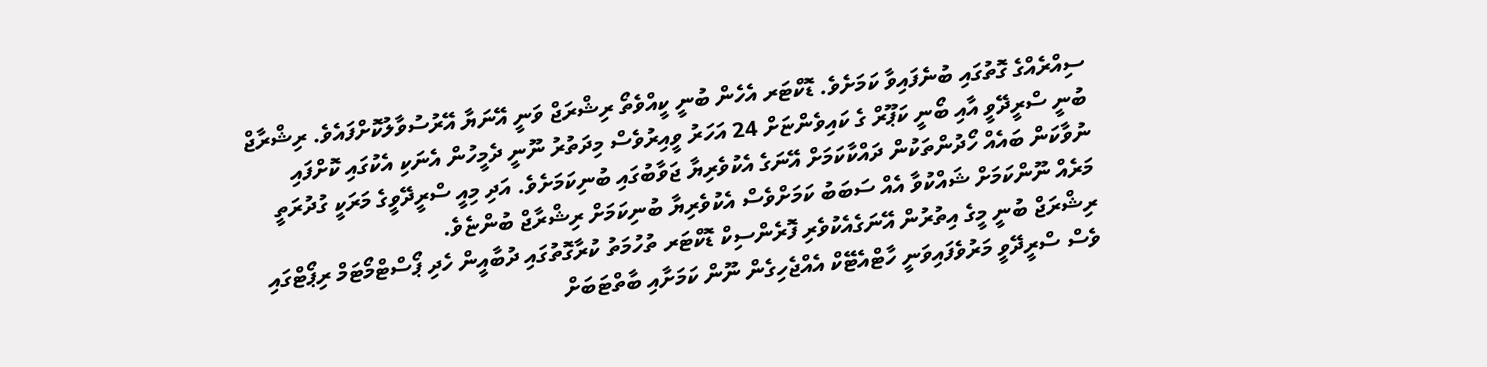ސިއްރެއްގެ ގޮތުގައި ބުނެފައިވާ ކަމަށެވެ. ޑޮކްޓަރ އެހެން ބުނީ ކީއްވެތޯ ރިޝްރަޖް ވަނީ އޭނަޔާ އޭރުސުވާލުކޮށްފައެވެ. ރިޝްރާޖް ބުނީ ސްރީދޭވީ އާއި ބޯނީ ކަޕޫރް ގެ ކައިވެންޏަށް 24 އަހަރު ވީއިރުވެސް މިދަތުރު ނޫނީ ދެމީހުން އެނަކި އެކުގައި ކޮށްފައި ނުވާކަން ބައެއް ހޯދުންތަކުން ދައްކާކަމަށް އޭނަގެ އެކުވެރިޔާ ޖަވާބުގައި ބުނިކަމަށެވެ. އަދި މިއީ ސްރީދޭވީގެ މަރަކީ ގުދުރަތީ މަރެއް ނޫންކަމަށް ޝައްކުވާ އެއް ސަބަބު ކަމަށްވެސް އެކުވެރިޔާ ބުނިކަމަށް ރިޝްރާޖް ބުންޏެވެ.
ރިޝްރަޖް ބުނީ މީގެ އިތުރުން އޭނަގެއެކުވެރި ފޮރެންސިކް ޑޮކްޓަރ ތުހުމަތު ކުރާގޮތުގައި ދުބާއީން ހެދި ޕޯސްޓްމޯޓަމް ރިޕޯޓްގައި ވެސް ސްރީދޭވީ މަރުވެފައިވަނީ ހާޓްއެޓޭކް އެއްޖެހިގެން ނޫން ކަމަށާއި ބާތްޓަބަށް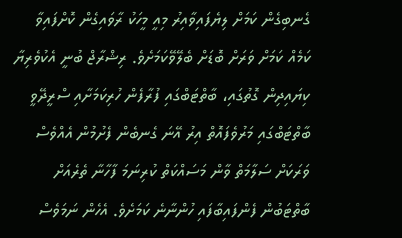ގެނބިގެން ކަމަށް ލިޔެފައިވާއިރު މިއީ މީހަކު ރާވައިގެން ކޮށްފައިވާ ކަމެއް ކަމަށް ވަރަށް ބޮޑަށް ބެލޭވޭކަމަށެވެ. ރިޝްރާޖް ބުނީ އެކުވެރިޔާ ކިޔައިދިން ގޮތުގައި، ބާތްޓަބްގައި ފުރާފެން ހުރިކަމަށާއި ސްރީދޭވީ ބާތްޓަބްގައި މަރުވެފައޮތް އިރު އޭނަ ގެނބެން ފެށުމުން އެއްވެސް ވަރަކަށް ސަލާމަތް ވާން މަސައްކަތް ކުރިނަމަ ފާހާނާ ތެރެއަށް ބާތްޓަބުން ފެންފައިބާފައި ހުންނާނެ ކަމަށެވެ. އެހެން ނަމަވެސް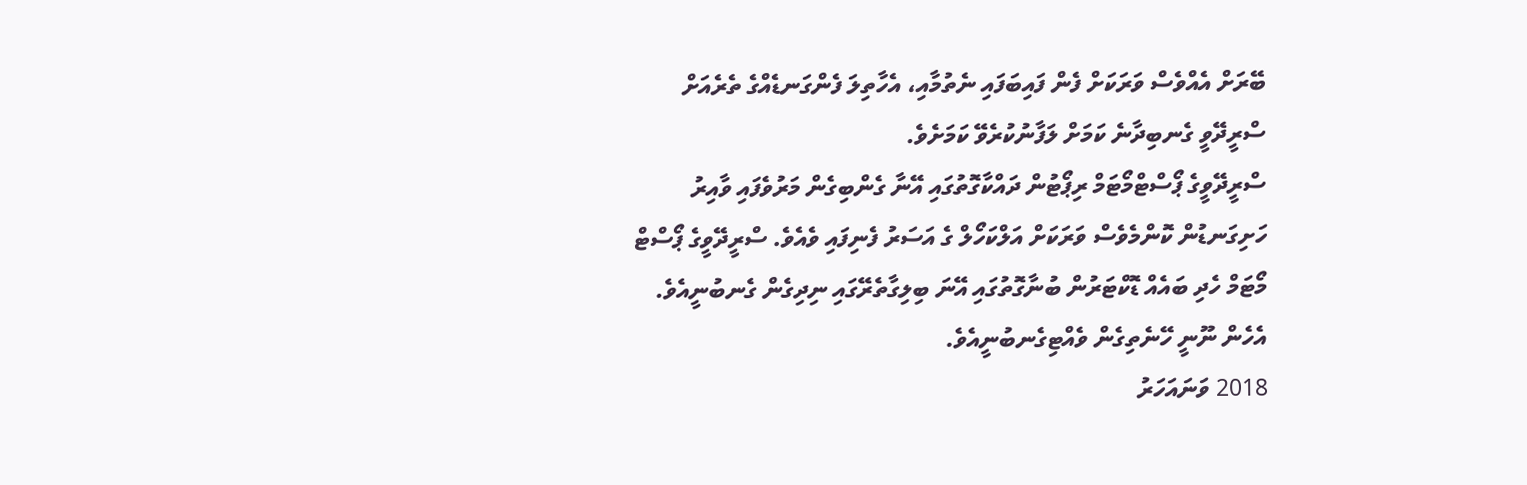ބޭރަށް އެއްވެސް ވަރަކަށް ފެން ފައިބަފައި ނެތުމާއި، އެހާތިލަ ފެންގަނޑެއްގެ ތެރެއަށް ސްރީދޭވީ ގެނބިދާނެ ކަމަށް ލަފާނުކުރެވޭ ކަމަށެވެ.
ސްރީދޭވީގެ ޕޯސްޓްމޯޓަމް ރިޕޯޓުން ދައްކާގޮތުގައި އޭނާ ގެންބިގެން މަރުވެފައި ވާއިރު ހަށިގަނޑުން ކޮންމެވެސް ވަރަކަށް އަލްކަހޯލް ގެ އަސަރު ފެނިފައި ވެއެވެ. ސްރީދޭވީގެ ޕޯސްޓް މޯޓަމް ހެދި ބައެއް ޑޮކްޓަރުން ބުނާގޮތުގައި އޭނަ ބިލިގާތެރޭގައި ނިދިގެން ގެނބުނީއެވެ. އެހެން ނޫނީ ހޭނެތިގެން ވެއްޓިގެނބުނީއެވެ.
2018 ވަނައަހަރު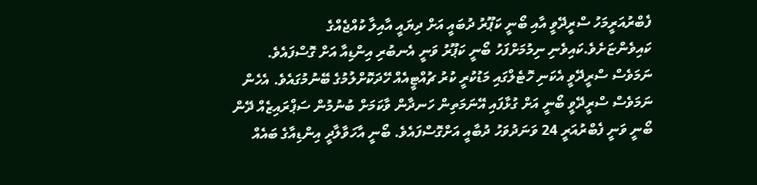ފެބްރުއަރީމަހު ސްރީދޭވީ އާއި ބޯނީ ކަޕޫރު ދުބައީ އަށް ދިޔައީ އާއިލާ ކުއްޖެއްގެ  ކައިވެންޏަށެވެ.ކައިވެނި ނިމުމަށްފަހު ބޯނީ ކަޕޫރު ވަނީ އެނބުރި އިންޑިއާ އަށް ގޮސްފައެވެ. ނަމަވެސް ސްރީދޭވީ އެކަނި ހޮޓެލްގައި މަޑުކުރީ ކުރު ޗުއްޓީއެއް ހޭދަކޮށްލުމުގެ ބޭނުމުގައެވެ. އެހެން ނަމަވެސް ސްރީދޭވީ ބޯނީ އަށް ގުޅާފައި އޭނަމަތިން ހަނދާން ވާކަމަށް ބުނުމުން ސަޕްރައިޒެއް ދޭން ބޯނީ ވަނީ ފެބްރުއަރީ 24 ވަނަދުވަހު ދުބާއީ އަށްގޮސްފައެވެ. ބޯނީ އާހަވާލާދީ އިންޑިއާގެ ބައެއް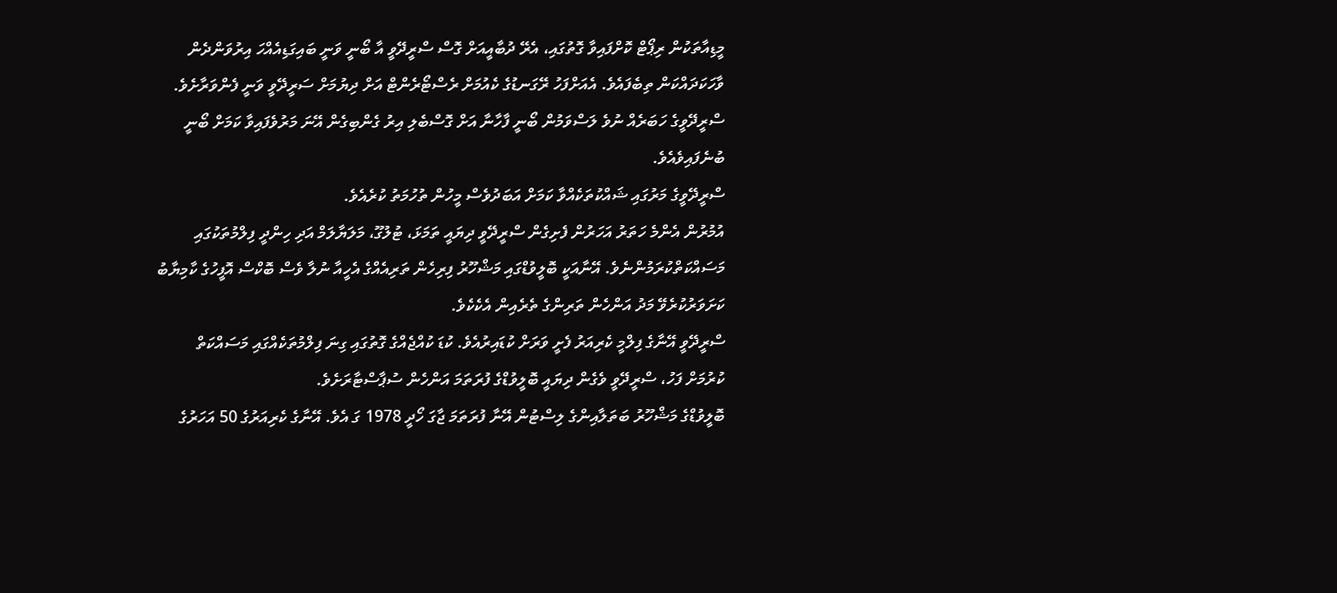މީޑިއާތަކުން ރިޕޯޓް ކޮށްފައިވާ ގޮތުގައި، އެރޭ ދުބާއީއަށް ގޮސް ސްރީދޭވީ އާ ބޯނީ ވަނީ ބައިގަޑިއެއްހަ އިރުވަންދެން ވާހަކަދައްކަން ތިބެފައެވެ. އެއަށްފަހު ރޭގަނޑުގެ ކެއުމަށް ރެސްޓޯރެންޓް އަށް ދިޔުމަށް ސަރީދޭވީ ވަނީ ފެންވަރާށެވެ. ސްރީދޭވީގެ ހަބަރެއް ނުވެ ލަސްވަމުން ބޯނީ ފާހާނާ އަށް ގޮސްބެލި އިރު ގެންބިގެން އޭނަ މަރުވެފައިވާ ކަމަށް ބޯނީ ބުނެފައިވެއެވެ.
ސްރީދޭވީގެ މަރުގައި ޝައްކުތަކެއްވާ ކަމަށް އަބަދުވެސް މީހުން ތުހުމަތު ކުރެއެވެ.
އުމުރުން އެންމެ ހަތަރު އަހަރުން ފެށިގެން ސްރީދޭވީ ދިޔައީ ތަމަޅަ، ޓުލުގޫ، މަލަޔާލަމް އަދި ހިންދީ ފިލްމުތަކުގައި މަސައްކަތްކުރަމުންނެވެ. އޭނާއަކީ ބޮލީވުޑްގައި މަޝްހޫރު ފިރިހެން ތަރިއެއްގެ އެހީއާ ނުލާ ވެސް ބޮކްސް އޮފީހުގެ ކާމިޔާބު ކަށަވަރުކުރެވޭ މަދު އަންހެން ތަރިންގެ ތެރެއިން އެކެކެވެ.
ސްރީދޭވީ އޭނާގެ ފިލްމީ ކެރިއަރު ފެށީ ވަރަށް ކުޑައިރުއެވެ. ކުޑަ ކުއްޖެއްގެ ގޮތުގައި ގިނަ ފިލްމުތަކެއްގައި މަސައްކަތް ކުރުމަށް ފަހު، ސްރީދޭވީ ވެގެން ދިޔައީ ބޮލީވުޑްގެ ފުރަތަމަ އަންހެން ސުޕާސްޓާރަށެވެ.
ބޮލީވުޑްގެ މަޝްހޫރު ބަތަލާއިންގެ ލިސްޓުން އޭނާ ފުރަތަމަ ޖާގަ ހޯދީ 1978 ގަ އެވެ. އޭނާގެ ކެރިއަރުގެ 50 އަހަރުގެ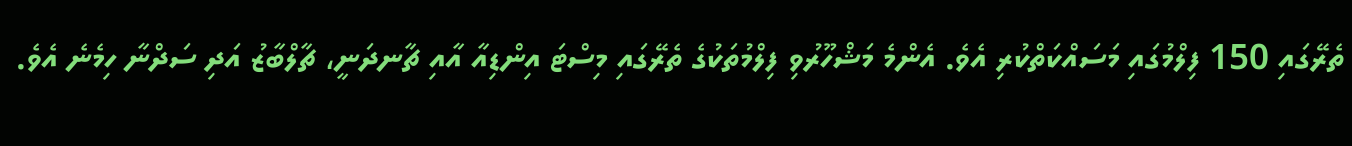ތެރޭގައި 150 ފިލްމުގައި މަސައްކަތްކުރި އެވެ. އެންމެ މަޝްހޫރުވި ފިލްމުތަކުގެ ތެރޭގައި މިސްޓަ އިންޑިއާ އާއި ޗާނދަނީ، ޗާލްބާޒު އަދި ސަދްނާ ހިމެނެ އެވެ.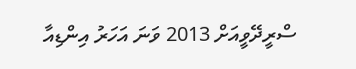ސްރީދޭވީއަށް 2013 ވަނަ އަހަރު އިންޑިއާ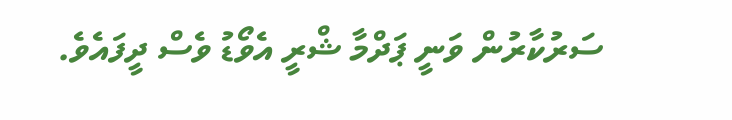ސަރުކާރުން ވަނީ ޕަދްމާ ޝްރީ އެވޯޑު ވެސް ދީފައެވެ.